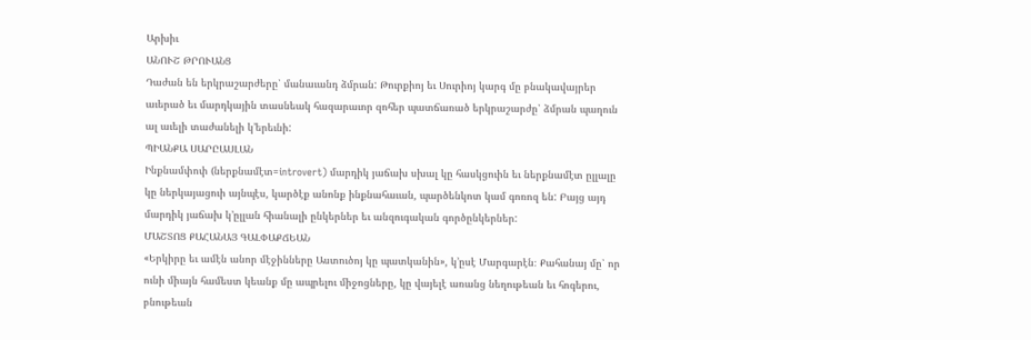Արխիւ
ԱՆՈՒՇ ԹՐՈՒԱՆՑ
Դաժան են երկրաշարժերը՝ մանաւանդ ձմրան: Թուրքիոյ եւ Սուրիոյ կարգ մը բնակավայրեր աւերած եւ մարդկային տասնեակ հազարաւոր զոհեր պատճառած երկրաշարժը՝ ձմրան պաղուն ալ աւելի տաժանելի կ՚երեւնի:
ՊԻԱՆՔԱ ՍԱՐԸԱՍԼԱՆ
Ինքնամփոփ (ներքնամէտ=introvert) մարդիկ յաճախ սխալ կը հասկցուին եւ ներքնամէտ ըլլալը կը ներկայացուի այնպէս, կարծէք անոնք ինքնահաւան, պարծենկոտ կամ գոռոզ են: Բայց այդ մարդիկ յաճախ կ՚ըլլան հիանալի ընկերներ եւ անզուգական գործընկերներ:
ՄԱՇՏՈՑ ՔԱՀԱՆԱՅ ԳԱԼՓԱՔՃԵԱՆ
«Երկիրը եւ ամէն անոր մէջինները Աստուծոյ կը պատկանին», կ՚ըսէ Մարգարէն։ Քահանայ մը՝ որ ունի միայն համեստ կեանք մը ապրելու միջոցները, կը վայելէ առանց նեղութեան եւ հոգերու, բնութեան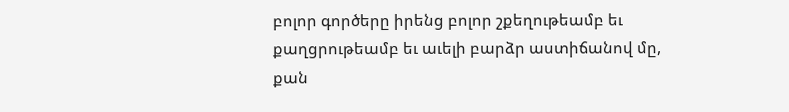բոլոր գործերը իրենց բոլոր շքեղութեամբ եւ քաղցրութեամբ եւ աւելի բարձր աստիճանով մը, քան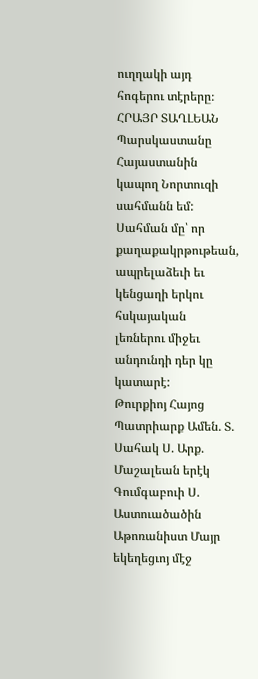ուղղակի այդ հոգերու տէրերը։
ՀՐԱՅՐ ՏԱՂԼԵԱՆ
Պարսկաստանը Հայաստանին կապող Նորտուզի սահմանն եմ: Սահման մը՝ որ քաղաքակրթութեան, ապրելաձեւի եւ կենցաղի երկու հսկայական լեռներու միջեւ անդունդի դեր կը կատարէ:
Թուրքիոյ Հայոց Պատրիարք Ամեն. Տ. Սահակ Ս. Արք. Մաշալեան երէկ Գումգաբուի Ս. Աստուածածին Աթոռանիստ Մայր եկեղեցւոյ մէջ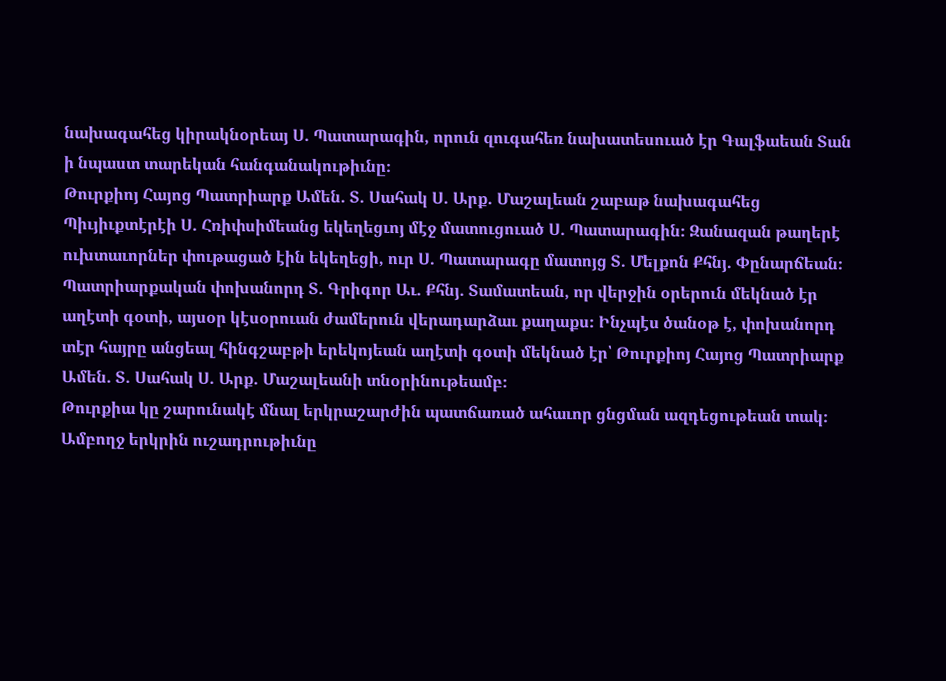նախագահեց կիրակնօրեայ Ս. Պատարագին, որուն զուգահեռ նախատեսուած էր Գալֆաեան Տան ի նպաստ տարեկան հանգանակութիւնը։
Թուրքիոյ Հայոց Պատրիարք Ամեն. Տ. Սահակ Ս. Արք. Մաշալեան շաբաթ նախագահեց Պիւյիւքտէրէի Ս. Հռիփսիմեանց եկեղեցւոյ մէջ մատուցուած Ս. Պատարագին։ Զանազան թաղերէ ուխտաւորներ փութացած էին եկեղեցի, ուր Ս. Պատարագը մատոյց Տ. Մելքոն Քհնյ. Փընարճեան։
Պատրիարքական փոխանորդ Տ. Գրիգոր Աւ. Քհնյ. Տամատեան, որ վերջին օրերուն մեկնած էր աղէտի գօտի, այսօր կէսօրուան ժամերուն վերադարձաւ քաղաքս։ Ինչպէս ծանօթ է, փոխանորդ տէր հայրը անցեալ հինգշաբթի երեկոյեան աղէտի գօտի մեկնած էր՝ Թուրքիոյ Հայոց Պատրիարք Ամեն. Տ. Սահակ Ս. Արք. Մաշալեանի տնօրինութեամբ։
Թուրքիա կը շարունակէ մնալ երկրաշարժին պատճառած ահաւոր ցնցման ազդեցութեան տակ։ Ամբողջ երկրին ուշադրութիւնը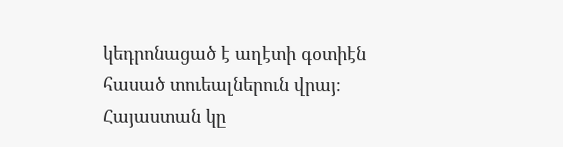կեդրոնացած է աղէտի գօտիէն հասած տուեալներուն վրայ։
Հայաստան կը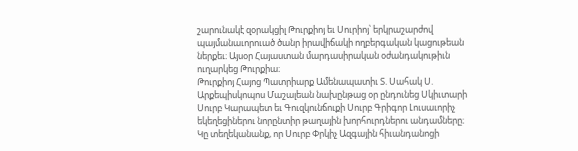շարունակէ զօրակցիլ Թուրքիոյ եւ Սուրիոյ՝ երկրաշարժով պայմանաւորուած ծանր իրավիճակի ողբերգական կացութեան ներքեւ։ Այսօր Հայաստան մարդասիրական օժանդակութիւն ուղարկեց Թուրքիա։
Թուրքիոյ Հայոց Պատրիարք Ամենապատիւ Տ. Սահակ Ս. Արքեպիսկոպոս Մաշալեան նախընթաց օր ընդունեց Սկիւտարի Սուրբ Կարապետ եւ Գուզկունճուքի Սուրբ Գրիգոր Լուսաւորիչ եկեղեցիներու նորընտիր թաղային խորհուրդներու անդամները։
Կը տեղեկանանք, որ Սուրբ Փրկիչ Ազգային հիւանդանոցի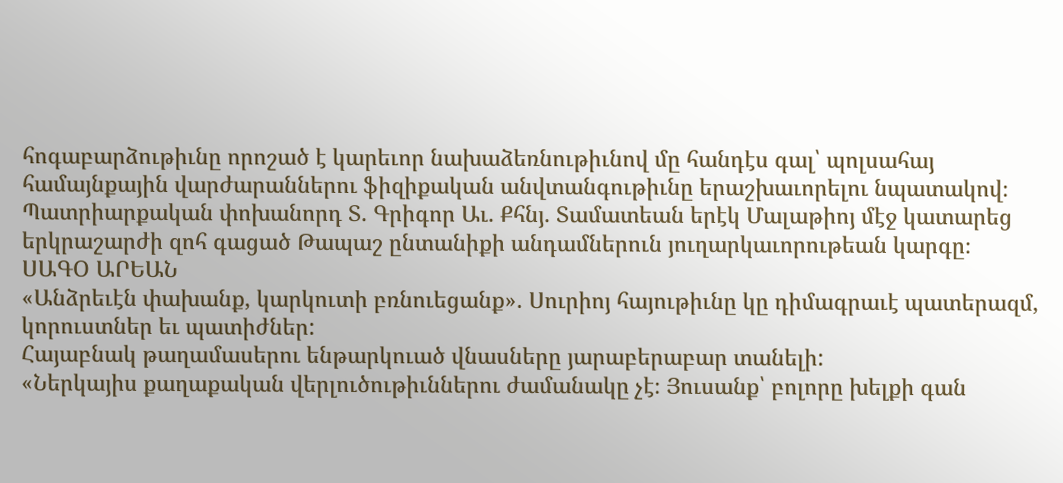հոգաբարձութիւնը որոշած է կարեւոր նախաձեռնութիւնով մը հանդէս գալ՝ պոլսահայ համայնքային վարժարաններու ֆիզիքական անվտանգութիւնը երաշխաւորելու նպատակով։
Պատրիարքական փոխանորդ Տ. Գրիգոր Աւ. Քհնյ. Տամատեան երէկ Մալաթիոյ մէջ կատարեց երկրաշարժի զոհ գացած Թապաշ ընտանիքի անդամներուն յուղարկաւորութեան կարգը։
ՍԱԳՕ ԱՐԵԱՆ
«Անձրեւէն փախանք, կարկուտի բռնուեցանք». Սուրիոյ հայութիւնը կը դիմագրաւէ պատերազմ, կորուստներ եւ պատիժներ:
Հայաբնակ թաղամասերու ենթարկուած վնասները յարաբերաբար տանելի:
«Ներկայիս քաղաքական վերլուծութիւններու ժամանակը չէ։ Յուսանք՝ բոլորը խելքի գան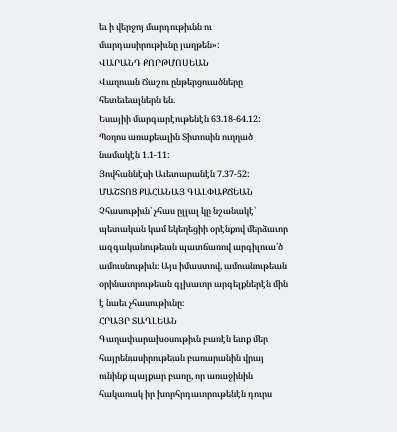եւ ի վերջոյ մարդութիւնն ու մարդասիրութիւնը յաղթեն»:
ՎԱՐԱՆԴ ՔՈՐԹՄՈՍԵԱՆ
Վաղուան Ճաշու ընթերցուածները հետեւեալներն են.
Եսայիի մարգարէութենէն 63.18-64.12:
Պօղոս առաքեալին Տիտոսին ուղղած նամակէն 1.1-11:
Յովհաննէսի Աւետարանէն 7.37-52:
ՄԱՇՏՈՑ ՔԱՀԱՆԱՅ ԳԱԼՓԱՔՃԵԱՆ
Չհասութիւն՝ չհաս ըլլալ կը նշանակէ՝ պետական կամ եկեղեցիի օրէնքով մերձաւոր ազգականութեան պատճառով արգիլուա՛ծ ամուսնութիւն։ Այս իմաստով, ամուսնութեան օրինաւորութեան գլխաւոր արգելքներէն մին է նաեւ չհասութիւնը։
ՀՐԱՅՐ ՏԱՂԼԵԱՆ
Գաղափարախօսութիւն բառէն ետք մեր հայրենասիրութեան բառարանին վրայ ունինք պայքար բառը, որ առաջինին հակառակ իր խորհրդաւորութենէն դուրս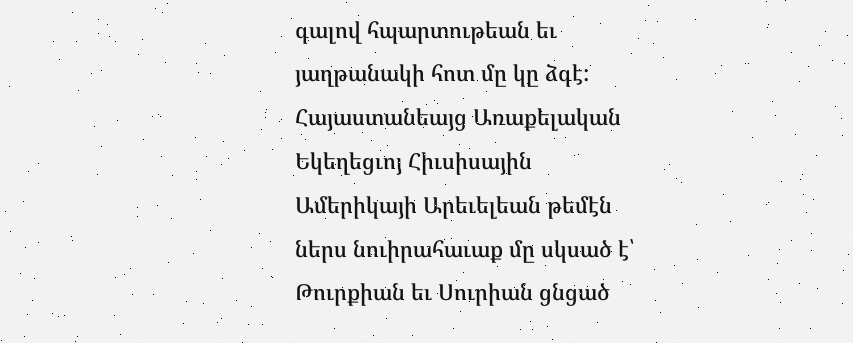գալով հպարտութեան եւ յաղթանակի հոտ մը կը ձգէ:
Հայաստանեայց Առաքելական Եկեղեցւոյ Հիւսիսային Ամերիկայի Արեւելեան թեմէն ներս նուիրահաւաք մը սկսած է՝ Թուրքիան եւ Սուրիան ցնցած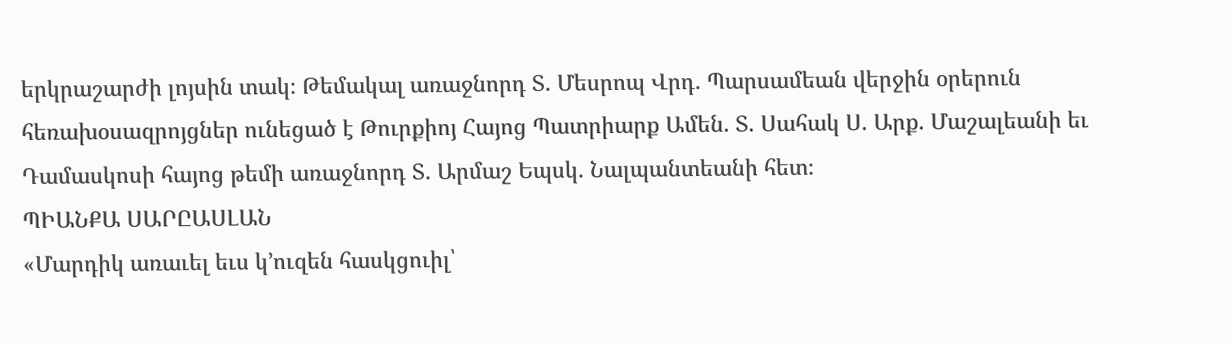երկրաշարժի լոյսին տակ։ Թեմակալ առաջնորդ Տ. Մեսրոպ Վրդ. Պարսամեան վերջին օրերուն հեռախօսազրոյցներ ունեցած է Թուրքիոյ Հայոց Պատրիարք Ամեն. Տ. Սահակ Ս. Արք. Մաշալեանի եւ Դամասկոսի հայոց թեմի առաջնորդ Տ. Արմաշ Եպսկ. Նալպանտեանի հետ։
ՊԻԱՆՔԱ ՍԱՐԸԱՍԼԱՆ
«Մարդիկ առաւել եւս կ՚ուզեն հասկցուիլ՝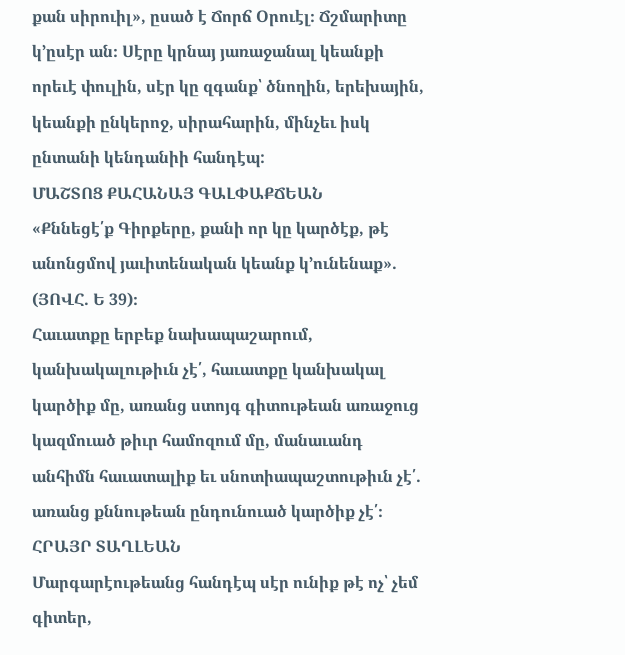քան սիրուիլ», ըսած է Ճորճ Օրուէլ։ Ճշմարիտը կ՚ըսէր ան։ Սէրը կրնայ յառաջանալ կեանքի որեւէ փուլին, սէր կը զգանք՝ ծնողին, երեխային, կեանքի ընկերոջ, սիրահարին, մինչեւ իսկ ընտանի կենդանիի հանդէպ:
ՄԱՇՏՈՑ ՔԱՀԱՆԱՅ ԳԱԼՓԱՔՃԵԱՆ
«Քննեցէ՛ք Գիրքերը, քանի որ կը կարծէք, թէ անոնցմով յաւիտենական կեանք կ՚ունենաք». (ՅՈՎՀ. Ե 39)։
Հաւատքը երբեք նախապաշարում, կանխակալութիւն չէ՛, հաւատքը կանխակալ կարծիք մը, առանց ստոյգ գիտութեան առաջուց կազմուած թիւր համոզում մը, մանաւանդ անհիմն հաւատալիք եւ սնոտիապաշտութիւն չէ՛. առանց քննութեան ընդունուած կարծիք չէ՛։
ՀՐԱՅՐ ՏԱՂԼԵԱՆ
Մարգարէութեանց հանդէպ սէր ունիք թէ ոչ՝ չեմ գիտեր,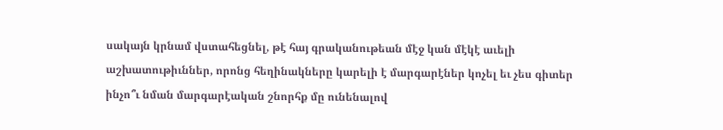սակայն կրնամ վստահեցնել, թէ հայ գրականութեան մէջ կան մէկէ աւելի աշխատութիւններ, որոնց հեղինակները կարելի է մարգարէներ կոչել եւ չես գիտեր ինչո՞ւ նման մարգարէական շնորհք մը ունենալով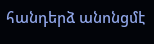հանդերձ անոնցմէ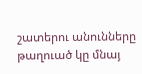շատերու անունները թաղուած կը մնայ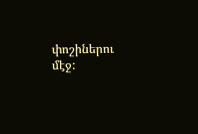փոշիներու մէջ: